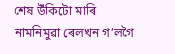শেষ উঁকিটো মাৰি
নামনিমুৱা ৰেলখন গ’লগৈ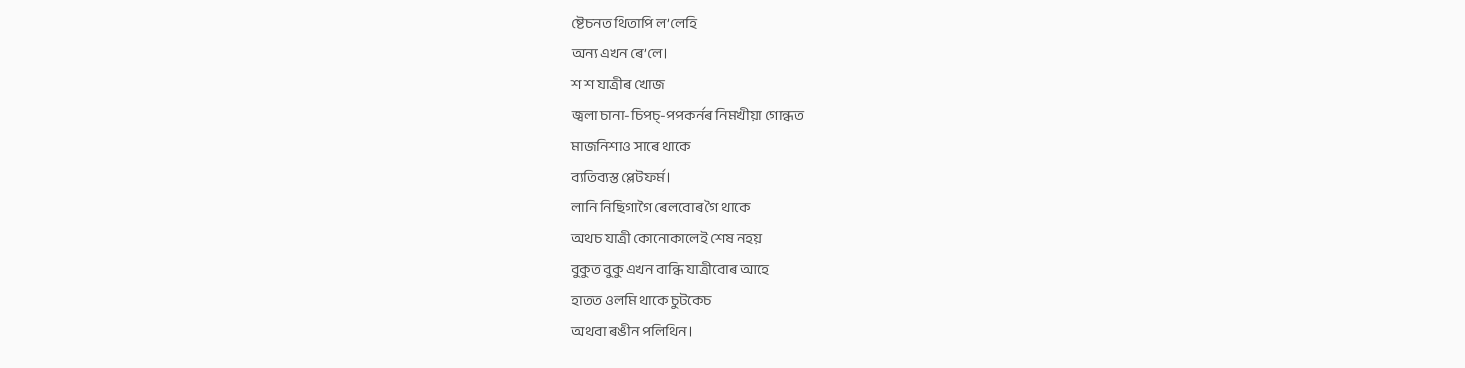ষ্টেচনত থিতাপি ল’লেহি
অন্য এখন ৰে’লে।
শ শ যাত্ৰীৰ খোজ
জ্বলা চানা-চিপচ্-পপকৰ্নৰ নিমখীয়া গোন্ধত
মাজনিশাও সাৰে থাকে
ব্যতিব্যস্ত প্লেটফৰ্ম।
লানি নিছিগাগৈ ৰেলবোৰ গৈ থাকে
অথচ যাত্ৰী কোনোকালেই শেষ নহয়
বুকুত বুকু এখন বান্ধি যাত্ৰীবোৰ আহে
হাতত ওলমি থাকে চুটকেচ
অথবা ৰঙীন পলিথিন।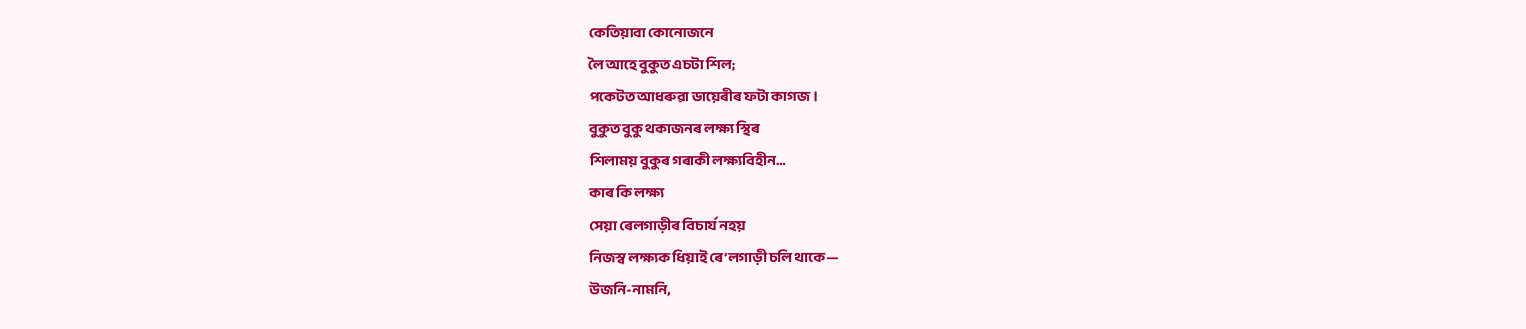কেতিয়াবা কোনোজনে
লৈ আহে বুকুত এচটা শিল;
পকেটত আধৰুৱা ডায়েৰীৰ ফটা কাগজ।
বুকুত বুকু থকাজনৰ লক্ষ্য স্থিৰ
শিলাময় বুকুৰ গৰাকী লক্ষ্যবিহীন…
কাৰ কি লক্ষ্য
সেয়া ৰেলগাড়ীৰ বিচাৰ্য নহয়
নিজস্ব লক্ষ্যক ধিয়াই ৰে’লগাড়ী চলি থাকে—
উজনি-নামনি,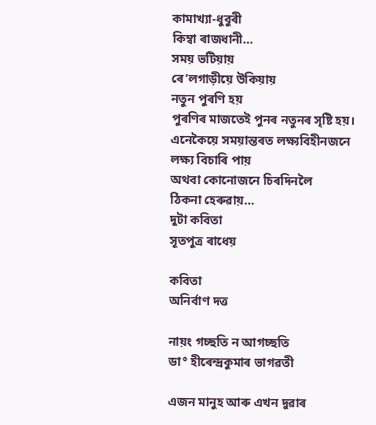কামাখ্যা-ধুবুৰী
কিম্বা ৰাজধানী…
সময় ভটিয়ায়
ৰে’লগাড়ীয়ে উকিয়ায়
নতুন পুৰণি হয়
পুৰণিৰ মাজতেই পুনৰ নতুনৰ সৃষ্টি হয়।
এনেকৈয়ে সময়ান্তৰত লক্ষ্যবিহীনজনে
লক্ষ্য বিচাৰি পায়
অথবা কোনোজনে চিৰদিনলৈ
ঠিকনা হেৰুৱায়…
দুটা কবিতা
সূতপুত্ৰ ৰাধেয়

কবিতা
অনিৰ্বাণ দত্ত

নায়ং গচ্ছতি ন আগচ্ছতি
ডা° হীৰেন্দ্ৰকুমাৰ ভাগৱতী

এজন মানুহ আৰু এখন দুৱাৰ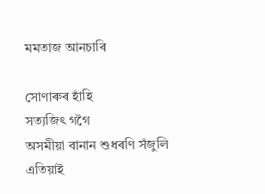মমতাজ আনচাৰি

সোণাৰুৰ হাঁহি
সত্যজিৎ গগৈ
অসমীয়া বানান শুধৰণি সঁজুলি
এতিয়াই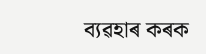ব্যৱহাৰ কৰক